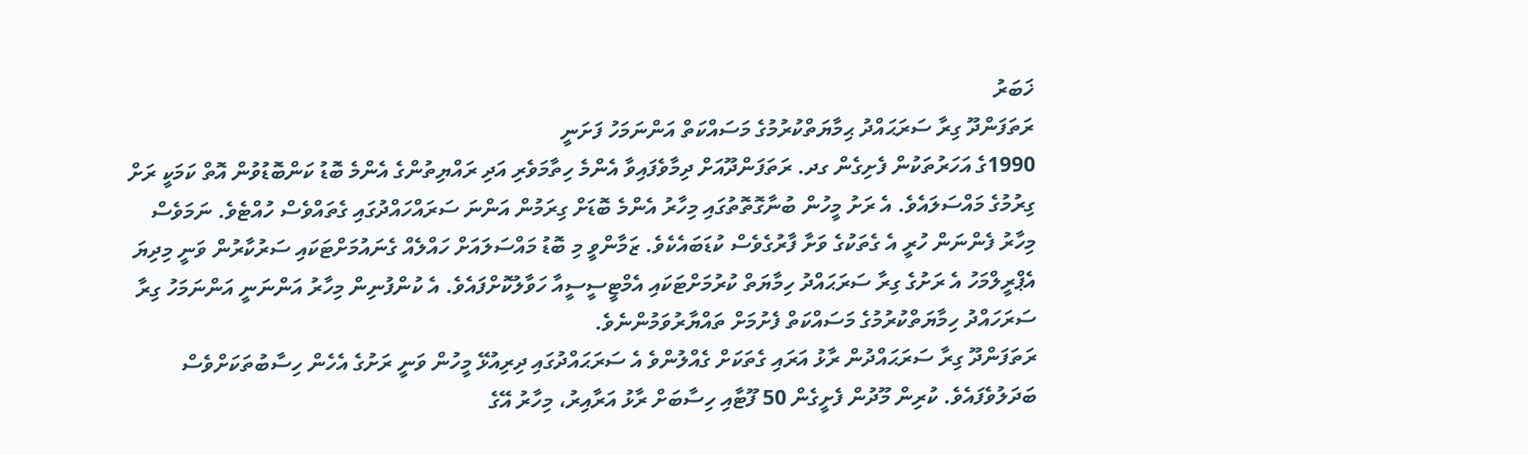ޚަބަރު
ރަތަފަންދޫ ގިރާ ސަރަޙައްދު ޙިމާޔަތްކުރުމުގެ މަސައްކަތް އަންނަމަހު ފަށަނީ
1990ގެ އަހަރުތަކުން ފެށިގެން ގދ. ރަތަފަންދޫއަށް ދިމާވެފައިވާ އެންމެ ހިތާމަވެރި އަދި ރައްޔިތުންގެ އެންމެ ބޮޑު ކަންބޮޑުވުން އޮތް ކަމަކީ ރަށް ގިރުމުގެ މައްސަލައެވެ. އެ ރަށު މީހުން ބުނާގޮތޮތުގައި މިހާރު އެންމެ ބޮޑަށް ގިރަމުން އަންނަ ސަރައްހައްދުގައި ގެތައްވެސް ހުއްޓެވެ. ނަމަވެސް މިހާރު ފެންނަން ހުރީ އެ ގެތަކުގެ ވަށާ ފާރުގެވެސް ކުޑަބައެކެވެ. ޒަމާންވީ މި ބޮޑު މައްސަލައަށް ހައްލެއް ގެނައުމަށްޓަކައި ސަރުކާރުން ވަނީ މިދިޔަ އެޕްރީލްމަހު އެ ރަށުގެ ގިރާ ސަރަޙައްދު ހިމާޔަތް ކުރުމަށްޓަކައި އެމްޓީސީސީއާ ހަވާލުކޮށްފައެވެ. އެ ކުންފުނިން މިހާރު އަންނަނީ އަންނަމަހު ގިރާ ސަރަހައްދު ހިމާޔަތްކުރުމުގެ މަސައްކަތް ފެށުމަށް ތައްޔާރުވަމުންނެވެ.
ރަތަފަންދޫ ގިރާ ސަރަޙައްދުން ރާޅު އަރައި ގެތަކަށް ގެއްލުންވެ އެ ސަރަޙައްދުގައި ދިރިއުޅޭ މީހުން ވަނީ ރަށުގެ އެހެން ހިސާބުތަކަށްވެސް ބަދަލުވެފައެވެ. ކުރިން މޫދުން ފެށީގެން 50 ފޫޓާއި ހިސާބަށް ރާޅު އަރާއިރު، މިހާރު އޭގެ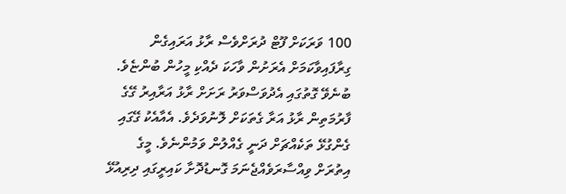100 ވަރަކަށް ފޫޓް ދުރަށްވެސް ރާޅު އަރައިގެން ގިރާފައިވާކަމަށް އެރަށުން ވާހަކަ ދެއްކި މީހުން ބުންޏެވެ. ބުނެވޭ ގޮތުގައި އެދުވަސްވަރު ރަށަށް ރާޅު އަރާއިރު ގޭގެ ފާރުމަތިން ރާޅު އަރާ ގެތަކަށް ލޮނުވަދެވެ. އެއާއެކު ގޭގައި ގެންގުޅޭ ތަކެއްޗަށް ދަނީ ގެއްލުން ވަމުންނެވެ. މީގެ އިތުރަށް ވިއްސާރަވެއްޖެނަމަ ގޮނޑުދޮށާ ކައިރީގައި ދިރިއުޅޭ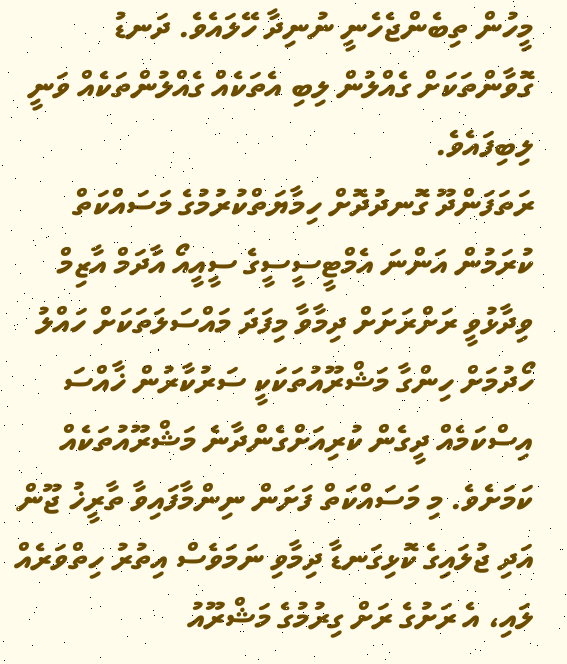މީހުން ތިބެންޖެހެނީ ނުނިދާ ހޭލައެވެ. ދަނޑު ގޮވާންތަކަށް ގެއްލުން ލިބި އެތަކެއް ގެއްލުންތަކެއް ވަނީ ލިބިފައެވެ.
ރަތަފަންދޫ ގޮނދުދޮށް ހިމާޔަތްކުރުމުގެ މަސައްކަތް ކުރަމުން އަންނަ އެމްޓީސީސީގެ ސީއީއޯ އާދަމް އާޒިމް ވިދާޅުވީ ރަށްރަށަށް ދިމާވާ މިފަދަ މައްސަލަތަކަށް ހައްލު ހޯދުމަށް ހިންގާ މަޝްރޫއުތަކަކީ ސަރުކާރުން ޚާއްސަ އިސްކަމެއް ދީގެން ކުރިއަށްގެންދާނެ މަޝްރޫއުތަކެއް ކަމަށެވެ. މި މަސައްކަތް ފަށަން ނިންމާފައިވާ ތާރީޚު ޖޫން އަދި ޖުލައިގެ ކޮޅިގަނޑާ ދިމާވި ނަމަވެސް އިތުރު ހިތްވަރެއް ލައި، އެ ރަށުގެ ރަށް ގިރުމުގެ މަޝްރޫއު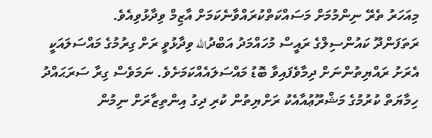މިއަހަރު ތެރޭ ނިންމުމަށް މަސައްކަތްކުރައްވާނެކަމަށް އާޒިމް ވިދާޅުވިއެވެ.
ރަތަފަންދޫ ކައުންސިލްގެ ރައީސް މުހައްމަދު އަބްދުالله ވިދާޅުވީ ރަށް ގިރުމުގެ މައްސަލައަކީ އެރަށު ރައްޔިތުންނަށް ދިމާވެފައިވާ ބޮޑު މައްސަލައެއްކަމަށެވެ. ނަމަވެސް ގިރާ ސަރަޙައްދު ހިމާޔަތް ކުރުމުގެ މަޝްރޫޢުއާއެކު ރަށްޔިތުން ކުރި ދިގު އިންތިޒާރަށް ނިމުން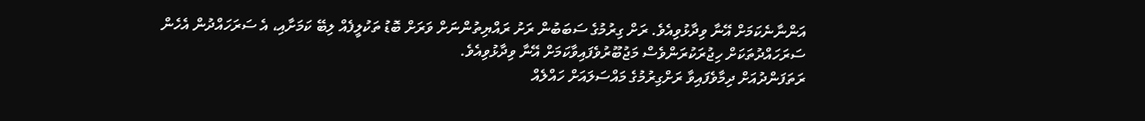އަންނާނެކަމަށް އޭނާ ވިދާޅުވިއެވެ. ރަށް ގިރުމުގެ ސަބަބުން ރަށު ރައްޔިތުންނަށް ވަރަށް ބޮޑު ތަކުލީފެއް ލިބޭ ކަމަށާއި، އެ ސަރަހައްދުން އެހެން ސަރަހައްދުތަކަށް ހިޖުރަކުރަންވެސް މަޖުބޫރުވެފައިވާކަމަށް އޭނާ ވިދާޅުވިއެވެ.
ރަތަފަންދުއަށް ދިމާވެފައިވާ ރަށްގިރުމުގެ މައްސަލައަށް ހައްލެއް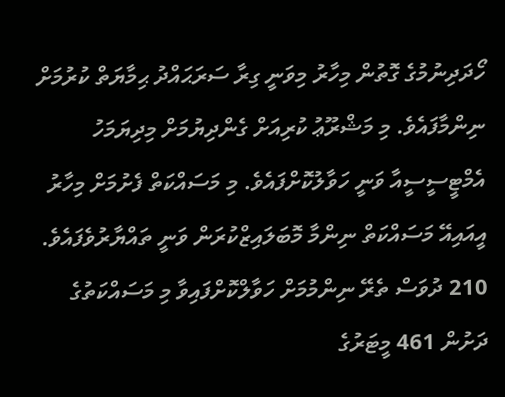ހޯދަދިނުމުގެ ގޮތުން މިހާރު މިވަނީ ގިރާ ސަރަޙައްދު ޙިމާޔަތް ކުރުމަށް ނިންމާފައެވެ. މި މަޝްރޫޢު ކުރިއަށް ގެންދިޔުމަށް މިދިޔަމަހު އެމްޓީސީސީއާ ވަނީ ހަވާލުކޮށްފައެވެ. މި މަސައްކަތް ފެށުމަށް މިހާރު އީއައިއޭ މަސައްކަތް ނިންމާ މޮބަލައިޒްކުރަން ވަނީ ތައްޔާރުވެފައެވެ. 210 ދުވަސް ތެރޭ ނިންމުމަށް ހަވާލްކޮށްފައިވާ މި މަސައްކަތުގެ ދަށުން 461 މީޓަރުގެ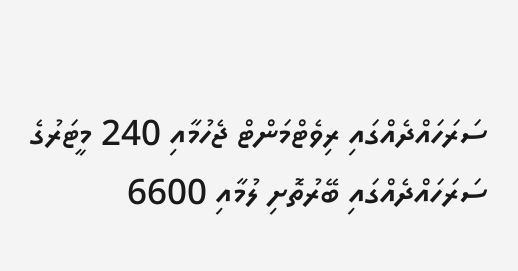ސަރަހައްދެއްގައި ރިވެޓްމަންޓް ޖެހުމާއި 240 މީޓަރުގެ ސަރަހައްދެއްގައި ބޭރުތޮށި ލުމާއި 6600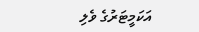އަކަމީޓަރުގެ ވެލި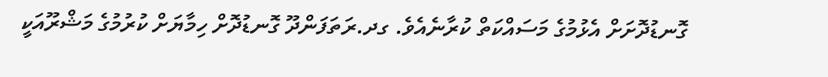ގޮނޑުދޮށަށް އެޅުމުގެ މަސައްކަތް ކުރާނެއެވެ. ގދ.ރަތަފަންދޫ ގޮނޑުދޮށް ހިމާޔަށް ކުރުމުގެ މަޝްރޫއަކީ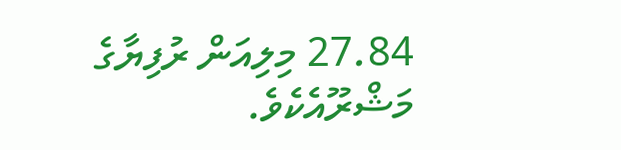27.84 މިލިއަން ރުފިޔާގެ މަޝްރޫއެކެވެ.